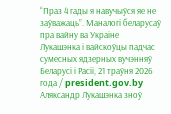“Праз 4 гады я навучыўся яе не заўважаць”. Маналогі беларусаў пра вайну ва Украіне
Лукашэнка і вайскоўцы падчас сумесных ядзерных вучэнняў Беларусі і Расіі, 21 траўня 2026 года / president.gov.by
Аляксандр Лукашэнка зноў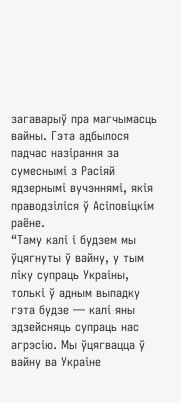загаварыў пра магчымасць вайны. Гэта адбылося падчас назірання за сумеснымі з Расіяй ядзернымі вучэннямі, якія праводзіліся ў Асіповіцкім раёне.
“Таму калі і будзем мы ўцягнуты ў вайну, у тым ліку супраць Украіны, толькі ў адным выпадку гэта будзе — калі яны здзейсняць супраць нас агрэсію. Мы ўцягвацца ў вайну ва Украіне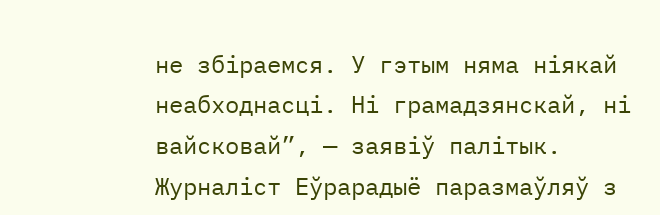не збіраемся. У гэтым няма ніякай неабходнасці. Ні грамадзянскай, ні вайсковай”, — заявіў палітык.
Журналіст Еўрарадыё паразмаўляў з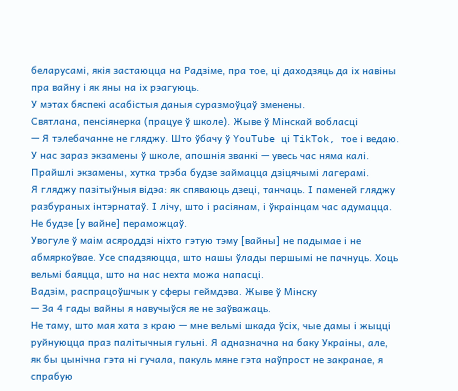беларусамі, якія застаюцца на Радзіме, пра тое, ці даходзяць да іх навіны пра вайну і як яны на іх рэагуюць.
У мэтах бяспекі асабістыя даныя суразмоўцаў зменены.
Святлана, пенсіянерка (працуе ў школе). Жыве ў Мінскай вобласці
— Я тэлебачанне не гляджу. Што ўбачу ў YouTube ці TikTok, тое і ведаю. У нас зараз экзамены ў школе, апошнія званкі — увесь час няма калі. Прайшлі экзамены, хутка трэба будзе займацца дзіцячымі лагерамі.
Я гляджу пазітыўныя відэа: як спяваюць дзеці, танчаць. І паменей гляджу разбураных інтэрнатаў. І лічу, што і расіянам, і ўкраінцам час адумацца. Не будзе [у вайне] пераможцаў.
Увогуле ў маім асяроддзі ніхто гэтую тэму [вайны] не падымае і не абмяркоўвае. Усе спадзяюцца, што нашы ўлады першымі не пачнуць. Хоць вельмі баяцца, што на нас нехта можа напасці.
Вадзім, распрацоўшчык у сферы геймдэва. Жыве ў Мінску
— За 4 гады вайны я навучыўся яе не заўважаць.
Не таму, што мая хата з краю — мне вельмі шкада ўсіх, чые дамы і жыцці руйнуюцца праз палітычныя гульні. Я адназначна на баку Украіны, але, як бы цынічна гэта ні гучала, пакуль мяне гэта наўпрост не закранае, я спрабую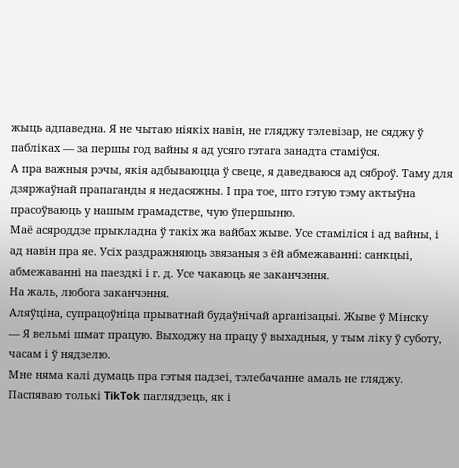жыць адпаведна. Я не чытаю ніякіх навін, не гляджу тэлевізар, не сяджу ў пабліках — за першы год вайны я ад усяго гэтага занадта стаміўся.
А пра важныя рэчы, якія адбываюцца ў свеце, я даведваюся ад сяброў. Таму для дзяржаўнай прапаганды я недасяжны. І пра тое, што гэтую тэму актыўна прасоўваюць у нашым грамадстве, чую ўпершыню.
Маё асяроддзе прыкладна ў такіх жа вайбах жыве. Усе стаміліся і ад вайны, і ад навін пра яе. Усіх раздражняюць звязаныя з ёй абмежаванні: санкцыі, абмежаванні на паездкі і г. д. Усе чакаюць яе заканчэння.
На жаль, любога заканчэння.
Аляўціна, супрацоўніца прыватнай будаўнічай арганізацыі. Жыве ў Мінску
— Я вельмі шмат працую. Выходжу на працу ў выхадныя, у тым ліку ў суботу, часам і ў нядзелю.
Мне няма калі думаць пра гэтыя падзеі, тэлебачанне амаль не гляджу. Паспяваю толькі TikTok паглядзець, як і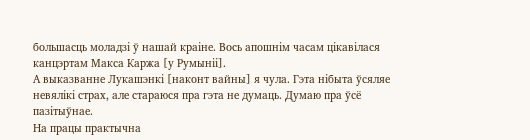большасць моладзі ў нашай краіне. Вось апошнім часам цікавілася канцэртам Макса Каржа [у Румыніі].
А выказванне Лукашэнкі [наконт вайны] я чула. Гэта нібыта ўсяляе невялікі страх, але стараюся пра гэта не думаць. Думаю пра ўсё пазітыўнае.
На працы практычна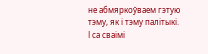не абмяркоўваем гэтую тэму, як і тэму палітыкі. І са сваімі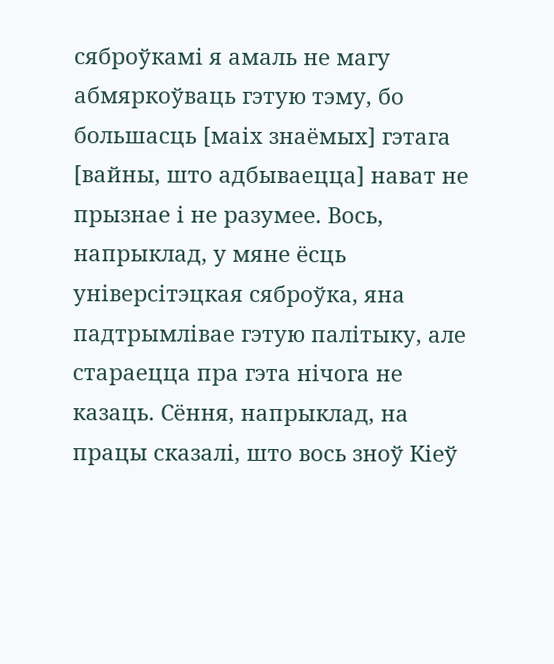сяброўкамі я амаль не магу абмяркоўваць гэтую тэму, бо большасць [маіх знаёмых] гэтага [вайны, што адбываецца] нават не прызнае і не разумее. Вось, напрыклад, у мяне ёсць універсітэцкая сяброўка, яна падтрымлівае гэтую палітыку, але стараецца пра гэта нічога не казаць. Сёння, напрыклад, на працы сказалі, што вось зноў Кіеў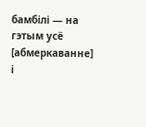бамбілі — на гэтым усё [абмеркаванне] і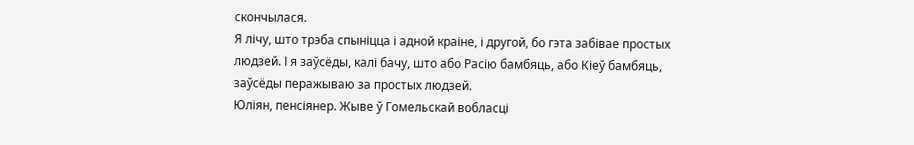скончылася.
Я лічу, што трэба спыніцца і адной краіне, і другой, бо гэта забівае простых людзей. І я заўсёды, калі бачу, што або Расію бамбяць, або Кіеў бамбяць, заўсёды перажываю за простых людзей.
Юліян, пенсіянер. Жыве ў Гомельскай вобласці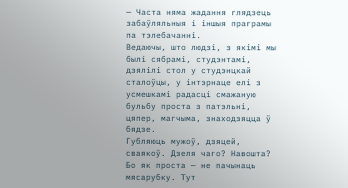— Часта няма жадання глядзець забаўляльныя і іншыя праграмы па тэлебачанні.
Ведаючы, што людзі, з якімі мы былі сябрамі, студэнтамі, дзялілі стол у студэнцкай сталоўцы, у інтэрнаце елі з усмешкамі радасці смажаную бульбу проста з патэльні, цяпер, магчыма, знаходзяцца ў бядзе.
Губляюць мужоў, дзяцей, сваякоў. Дзеля чаго? Навошта? Бо як проста — не пачынаць мясарубку. Тут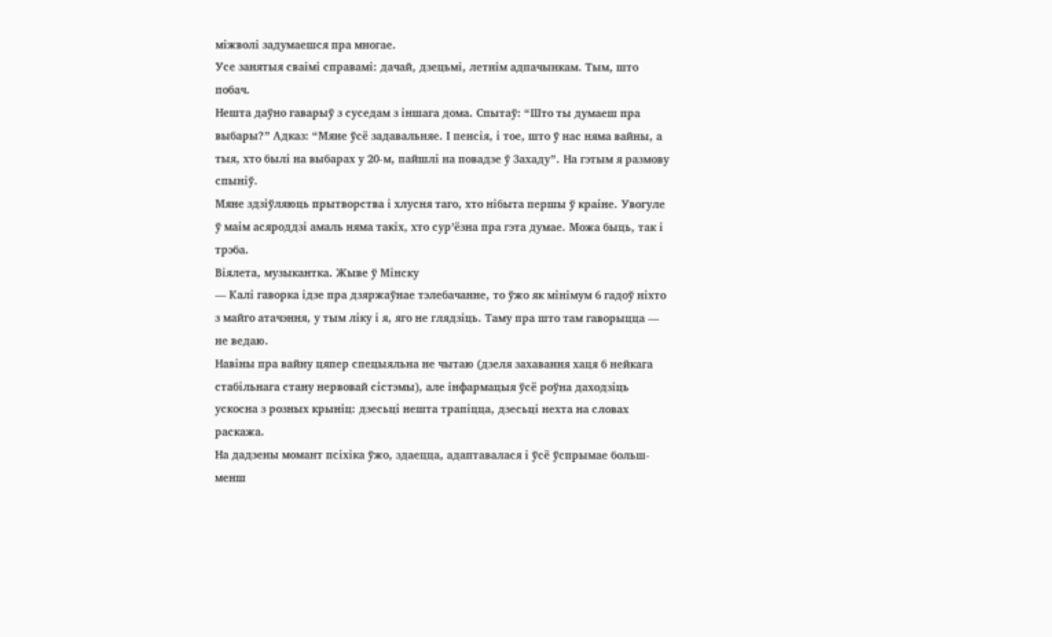міжволі задумаешся пра многае.
Усе занятыя сваімі справамі: дачай, дзецьмі, летнім адпачынкам. Тым, што побач.
Нешта даўно гаварыў з суседам з іншага дома. Спытаў: “Што ты думаеш пра выбары?” Адказ: “Мяне ўсё задавальняе. І пенсія, і тое, што ў нас няма вайны, а тыя, хто былі на выбарах у 20-м, пайшлі на повадзе ў Захаду”. На гэтым я размову спыніў.
Мяне здзіўляюць прытворства і хлусня таго, хто нібыта першы ў краіне. Увогуле ў маім асяроддзі амаль няма такіх, хто сур’ёзна пра гэта думае. Можа быць, так і трэба.
Віялета, музыкантка. Жыве ў Мінску
— Калі гаворка ідзе пра дзяржаўнае тэлебачанне, то ўжо як мінімум 6 гадоў ніхто з майго атачэння, у тым ліку і я, яго не глядзіць. Таму пра што там гаворыцца — не ведаю.
Навіны пра вайну цяпер спецыяльна не чытаю (дзеля захавання хаця б нейкага стабільнага стану нервовай сістэмы), але інфармацыя ўсё роўна даходзіць ускосна з розных крыніц: дзесьці нешта трапіцца, дзесьці нехта на словах раскажа.
На дадзены момант псіхіка ўжо, здаецца, адаптавалася і ўсё ўспрымае больш-менш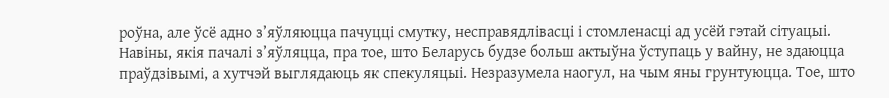роўна, але ўсё адно з’яўляюцца пачуцці смутку, несправядлівасці і стомленасці ад усёй гэтай сітуацыі.
Навіны, якія пачалі з’яўляцца, пра тое, што Беларусь будзе больш актыўна ўступаць у вайну, не здаюцца праўдзівымі, а хутчэй выглядаюць як спекуляцыі. Незразумела наогул, на чым яны грунтуюцца. Тое, што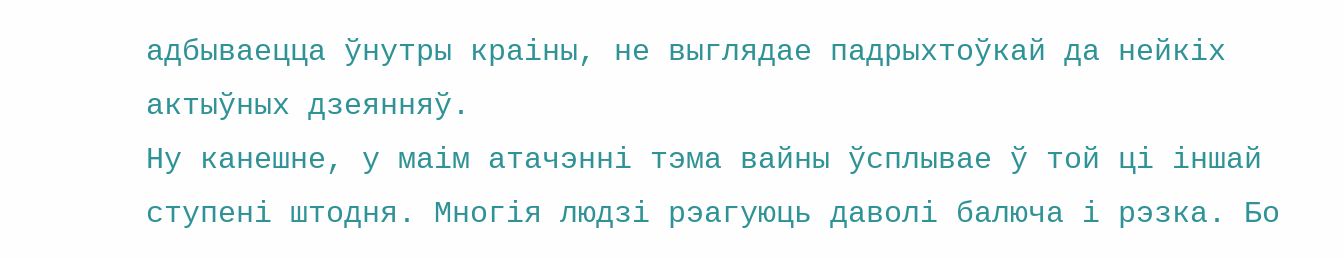адбываецца ўнутры краіны, не выглядае падрыхтоўкай да нейкіх актыўных дзеянняў.
Ну канешне, у маім атачэнні тэма вайны ўсплывае ў той ці іншай ступені штодня. Многія людзі рэагуюць даволі балюча і рэзка. Бо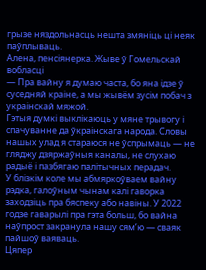грызе няздольнасць нешта змяніць ці неяк паўплываць.
Алена, пенсіянерка. Жыве ў Гомельскай вобласці
— Пра вайну я думаю часта, бо яна ідзе ў суседняй краіне, а мы жывём зусім побач з украінскай мяжой.
Гэтыя думкі выклікаюць у мяне трывогу і спачуванне да ўкраінскага народа. Словы нашых улад я стараюся не ўспрымаць — не гляджу дзяржаўныя каналы, не слухаю радыё і пазбягаю палітычных перадач.
У блізкім коле мы абмяркоўваем вайну рэдка, галоўным чынам калі гаворка заходзіць пра бяспеку або навіны. У 2022 годзе гаварылі пра гэта больш, бо вайна наўпрост закранула нашу сям’ю — сваяк пайшоў ваяваць.
Цяпер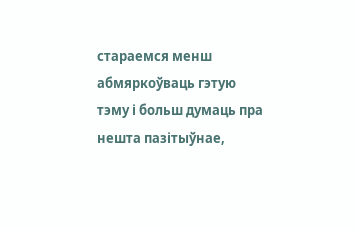стараемся менш абмяркоўваць гэтую тэму і больш думаць пра нешта пазітыўнае,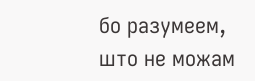бо разумеем, што не можам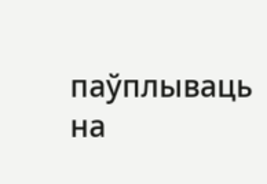паўплываць на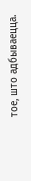тое, што адбываецца.